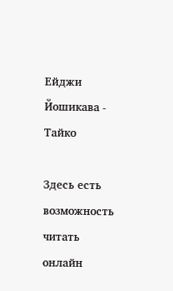Ейджи Йошикава - Тайко

Здесь есть возможность читать онлайн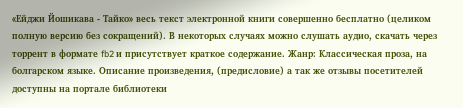«Ейджи Йошикава - Тайко» весь текст электронной книги совершенно бесплатно (целиком полную версию без сокращений). В некоторых случаях можно слушать аудио, скачать через торрент в формате fb2 и присутствует краткое содержание. Жанр: Классическая проза, на болгарском языке. Описание произведения, (предисловие) а так же отзывы посетителей доступны на портале библиотеки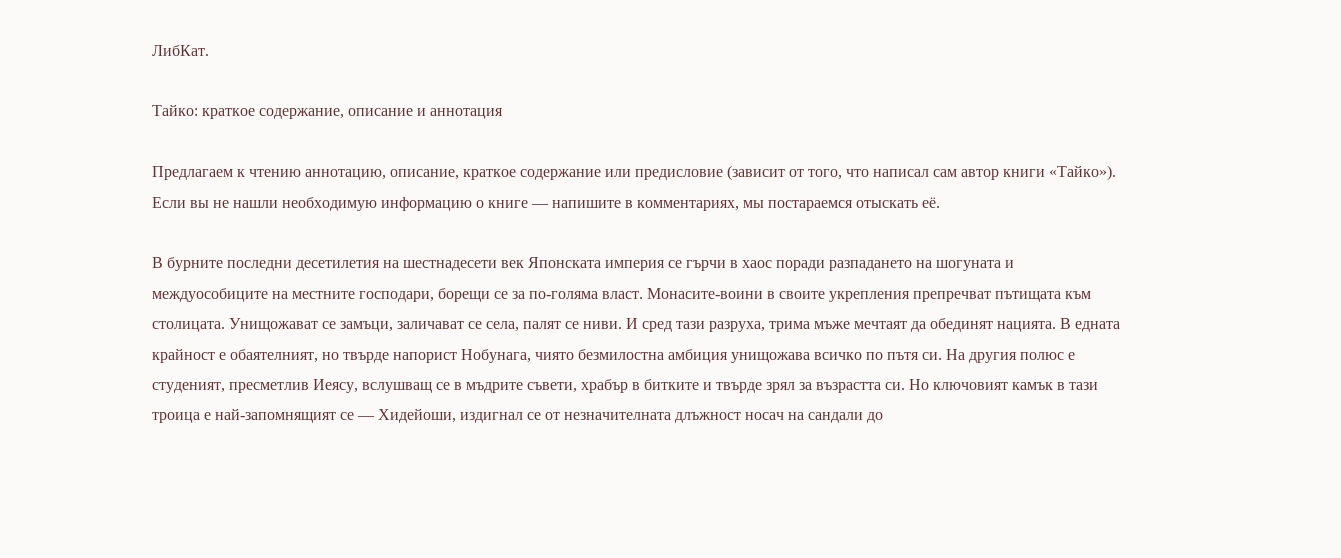ЛибКат.

Тайко: краткое содержание, описание и аннотация

Предлагаем к чтению аннотацию, описание, краткое содержание или предисловие (зависит от того, что написал сам автор книги «Тайко»). Если вы не нашли необходимую информацию о книге — напишите в комментариях, мы постараемся отыскать её.

В бурните последни десетилетия на шестнадесети век Японската империя се гърчи в хаос поради разпадането на шогуната и междуособиците на местните господари, борещи се за по-голяма власт. Монасите-воини в своите укрепления препречват пътищата към столицата. Унищожават се замъци, заличават се села, палят се ниви. И сред тази разруха, трима мъже мечтаят да обединят нацията. В едната крайност е обаятелният, но твърде напорист Нобунага, чиято безмилостна амбиция унищожава всичко по пътя си. На другия полюс е студеният, пресметлив Иеясу, вслушващ се в мъдрите съвети, храбър в битките и твърде зрял за възрастта си. Но ключовият камък в тази троица е най-запомнящият се — Хидейоши, издигнал се от незначителната длъжност носач на сандали до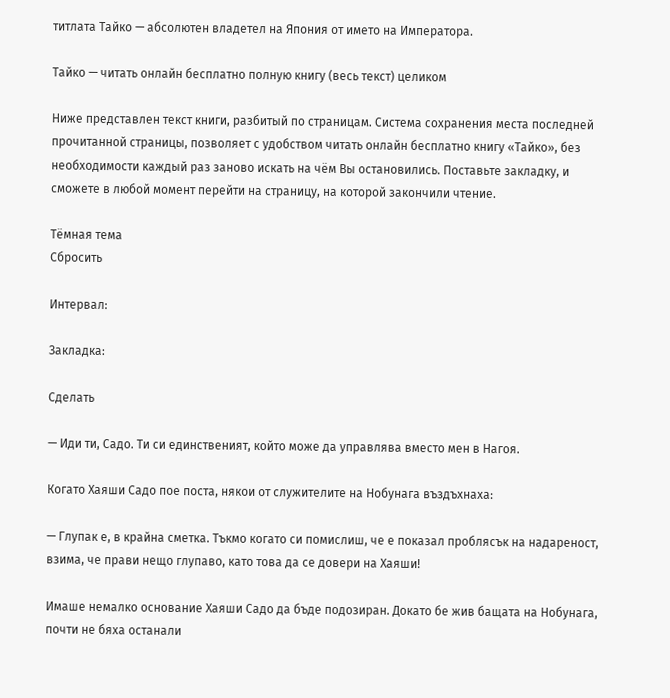титлата Тайко — абсолютен владетел на Япония от името на Императора.

Тайко — читать онлайн бесплатно полную книгу (весь текст) целиком

Ниже представлен текст книги, разбитый по страницам. Система сохранения места последней прочитанной страницы, позволяет с удобством читать онлайн бесплатно книгу «Тайко», без необходимости каждый раз заново искать на чём Вы остановились. Поставьте закладку, и сможете в любой момент перейти на страницу, на которой закончили чтение.

Тёмная тема
Сбросить

Интервал:

Закладка:

Сделать

— Иди ти, Садо. Ти си единственият, който може да управлява вместо мен в Нагоя.

Когато Хаяши Садо пое поста, някои от служителите на Нобунага въздъхнаха:

— Глупак е, в крайна сметка. Тъкмо когато си помислиш, че е показал проблясък на надареност, взима, че прави нещо глупаво, като това да се довери на Хаяши!

Имаше немалко основание Хаяши Садо да бъде подозиран. Докато бе жив бащата на Нобунага, почти не бяха останали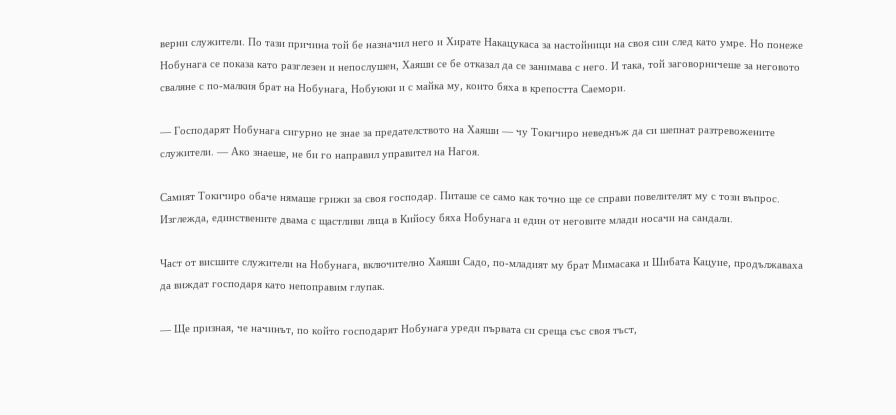верни служители. По тази причина той бе назначил него и Хирате Накацукаса за настойници на своя син след като умре. Но понеже Нобунага се показа като разглезен и непослушен, Хаяши се бе отказал да се занимава с него. И така, той заговорничеше за неговото сваляне с по-малкия брат на Нобунага, Нобуюки и с майка му, които бяха в крепостта Саемори.

— Господарят Нобунага сигурно не знае за предателството на Хаяши — чу Токичиро неведнъж да си шепнат разтревожените служители. — Ако знаеше, не би го направил управител на Нагоя.

Самият Токичиро обаче нямаше грижи за своя господар. Питаше се само как точно ще се справи повелителят му с този въпрос. Изглежда, единствените двама с щастливи лица в Кийосу бяха Нобунага и един от неговите млади носачи на сандали.

Част от висшите служители на Нобунага, включително Хаяши Садо, по-младият му брат Мимасака и Шибата Кацуие, продължаваха да виждат господаря като непоправим глупак.

— Ще призная, че начинът, по който господарят Нобунага уреди първата си среща със своя тъст,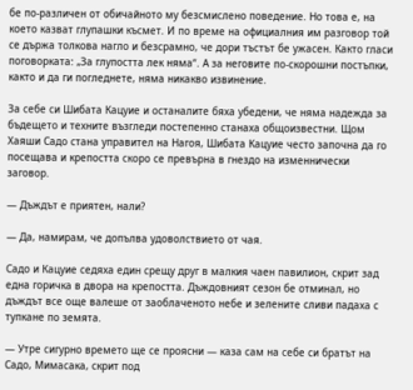бе по-различен от обичайното му безсмислено поведение. Но това е, на което казват глупашки късмет. И по време на официалния им разговор той се държа толкова нагло и безсрамно, че дори тъстът бе ужасен. Както гласи поговорката: „За глупостта лек няма“. А за неговите по-скорошни постъпки, както и да ги погледнете, няма никакво извинение.

За себе си Шибата Кацуие и останалите бяха убедени, че няма надежда за бъдещето и техните възгледи постепенно станаха общоизвестни. Щом Хаяши Садо стана управител на Нагоя, Шибата Кацуие често започна да го посещава и крепостта скоро се превърна в гнездо на изменнически заговор.

— Дъждът е приятен, нали?

— Да, намирам, че допълва удоволствието от чая.

Садо и Кацуие седяха един срещу друг в малкия чаен павилион, скрит зад една горичка в двора на крепостта. Дъждовният сезон бе отминал, но дъждът все още валеше от заоблаченото небе и зелените сливи падаха с тупкане по земята.

— Утре сигурно времето ще се проясни — каза сам на себе си братът на Садо, Мимасака, скрит под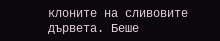клоните на сливовите дървета. Беше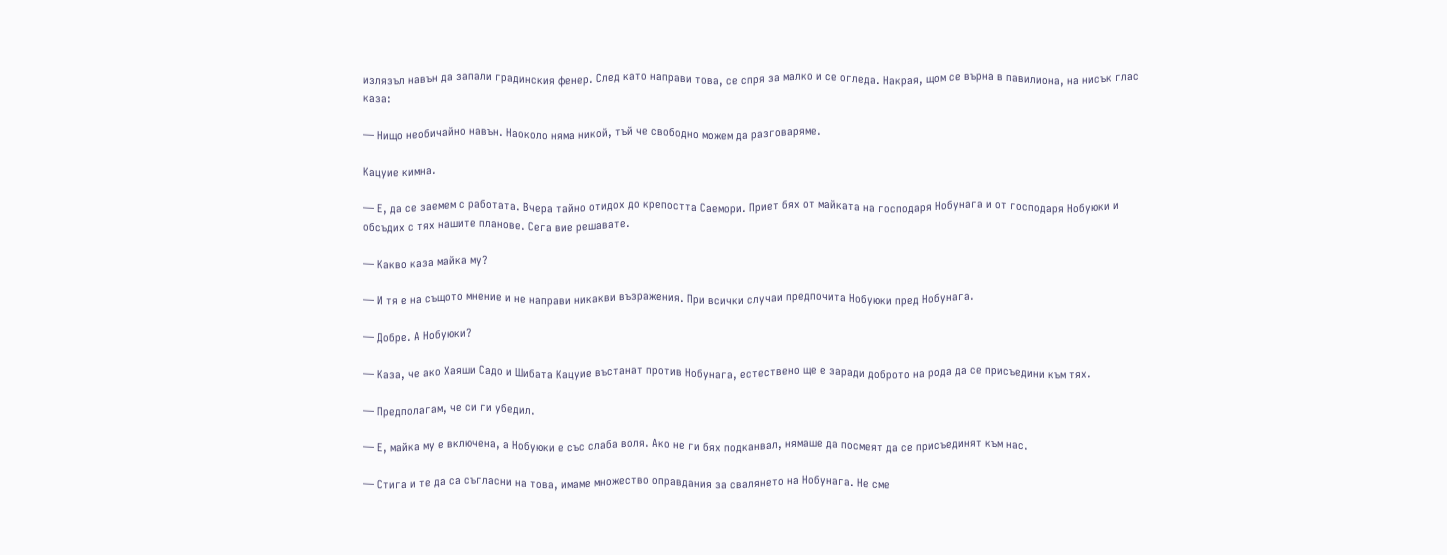излязъл навън да запали градинския фенер. След като направи това, се спря за малко и се огледа. Накрая, щом се върна в павилиона, на нисък глас каза:

— Нищо необичайно навън. Наоколо няма никой, тъй че свободно можем да разговаряме.

Кацуие кимна.

— Е, да се заемем с работата. Вчера тайно отидох до крепостта Саемори. Приет бях от майката на господаря Нобунага и от господаря Нобуюки и обсъдих с тях нашите планове. Сега вие решавате.

— Какво каза майка му?

— И тя е на същото мнение и не направи никакви възражения. При всички случаи предпочита Нобуюки пред Нобунага.

— Добре. А Нобуюки?

— Каза, че ако Хаяши Садо и Шибата Кацуие въстанат против Нобунага, естествено ще е заради доброто на рода да се присъедини към тях.

— Предполагам, че си ги убедил.

— Е, майка му е включена, а Нобуюки е със слаба воля. Ако не ги бях подканвал, нямаше да посмеят да се присъединят към нас.

— Стига и те да са съгласни на това, имаме множество оправдания за свалянето на Нобунага. Не сме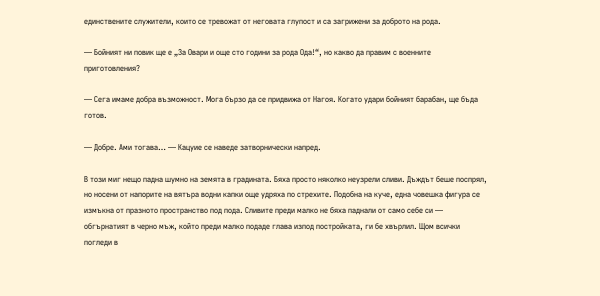единствените служители, които се тревожат от неговата глупост и са загрижени за доброто на рода.

— Бойният ни повик ще е „За Овари и още сто години за рода Ода!“, но какво да правим с военните приготовления?

— Сега имаме добра възможност. Мога бързо да се придвижа от Нагоя. Когато удари бойният барабан, ще бъда готов.

— Добре. Ами тогава… — Кацуие се наведе затворнически напред.

В този миг нещо падна шумно на земята в градината. Бяха просто няколко неузрели сливи. Дъждът беше поспрял, но носени от напорите на вятъра водни капки още удряха по стрехите. Подобна на куче, една човешка фигура се измъкна от празното пространство под пода. Сливите преди малко не бяха паднали от само себе си — обгърнатият в черно мъж, който преди малко подаде глава изпод постройката, ги бе хвърлил. Щом всички погледи в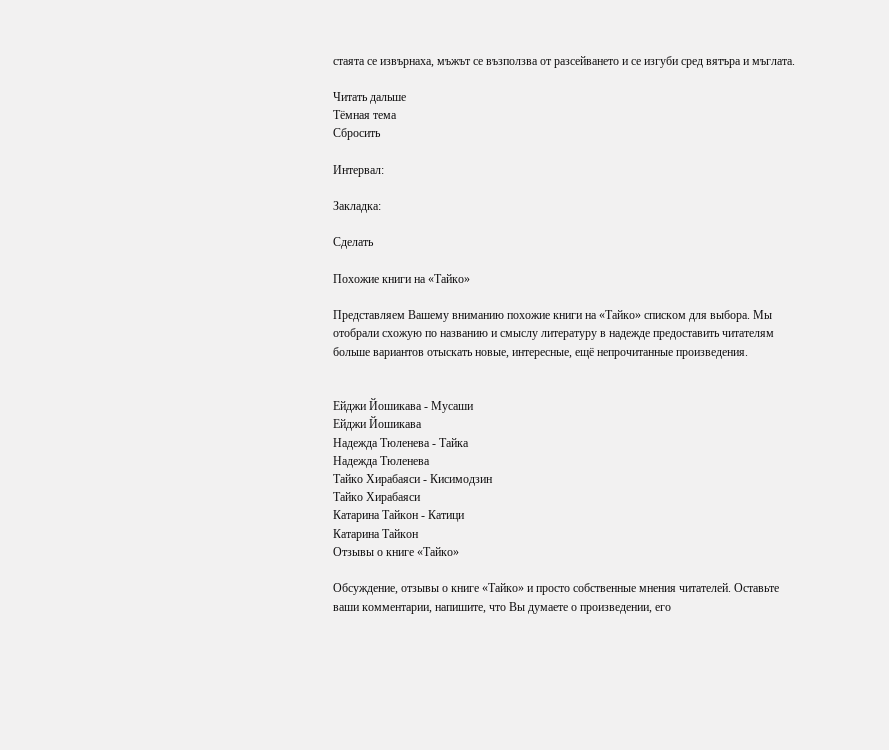стаята се извърнаха, мъжът се възползва от разсейването и се изгуби сред вятъра и мъглата.

Читать дальше
Тёмная тема
Сбросить

Интервал:

Закладка:

Сделать

Похожие книги на «Тайко»

Представляем Вашему вниманию похожие книги на «Тайко» списком для выбора. Мы отобрали схожую по названию и смыслу литературу в надежде предоставить читателям больше вариантов отыскать новые, интересные, ещё непрочитанные произведения.


Ейджи Йошикава - Мусаши
Ейджи Йошикава
Надежда Тюленева - Тайка
Надежда Тюленева
Тайко Хирабаяси - Кисимодзин
Тайко Хирабаяси
Катарина Тайкон - Катици
Катарина Тайкон
Отзывы о книге «Тайко»

Обсуждение, отзывы о книге «Тайко» и просто собственные мнения читателей. Оставьте ваши комментарии, напишите, что Вы думаете о произведении, его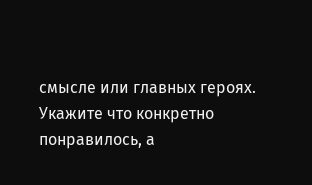смысле или главных героях. Укажите что конкретно понравилось, а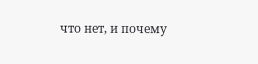что нет, и почему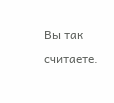Вы так считаете.